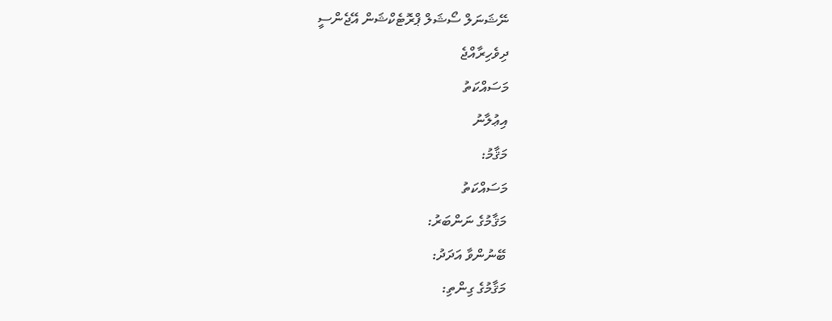ނޭޝަނަލް ސޯޝަލް ޕްރޮޓެކްޝަން އޭޖެންސީ
ދިވެހިރާއްޖެ
މަސައްކަތު
އިޢުލާނު
މަޤާމު:
މަސައްކަތު
މަޤާމުގެ ނަންބަރު:
ބޭނުންވާ އަދަދު:
މަޤާމުގެ ގިންތި: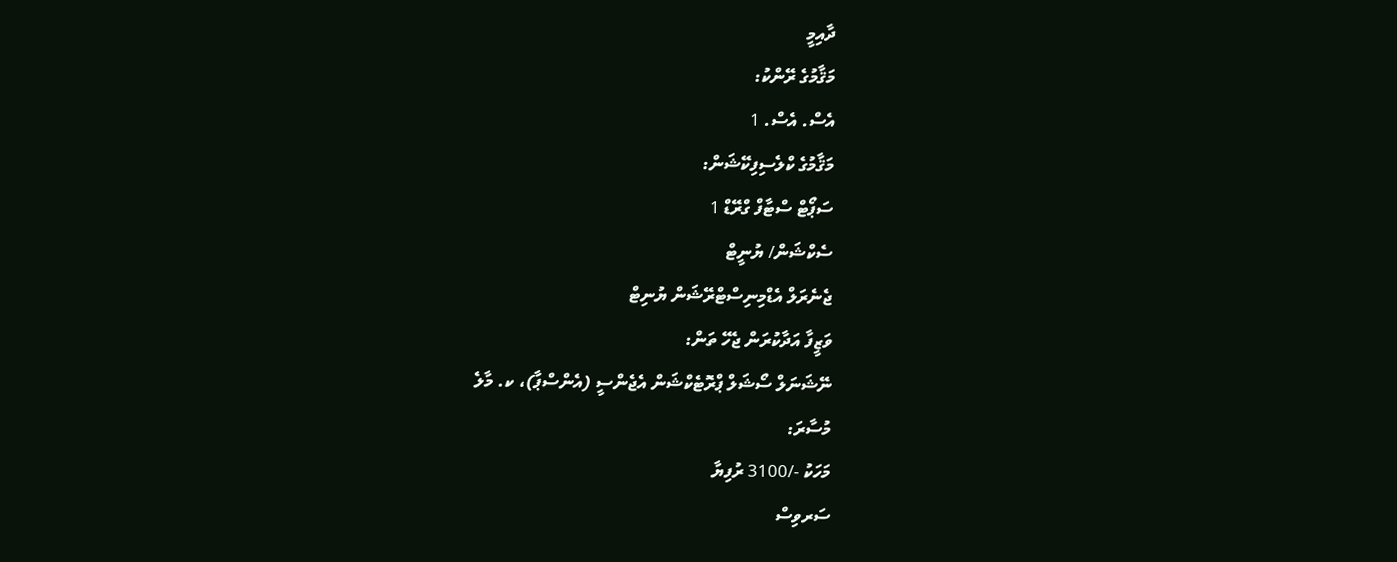ދާއިމީ
މަޤާމުގެ ރޭންކު:
އެސް. އެސް. 1
މަޤާމުގެ ކްލެސިފިކޭޝަން:
ސަޕޯޓް ސްޓާފް ގްރޭޑް 1
ސެކްޝަން/ ޔުނީޓް
ޖެނެރަލް އެޑްމިނިސްޓްރޭޝަން ޔުނިޓް
ވަޒީފާ އަދާކުރަން ޖެހޭ ތަން:
ނޭޝަނަލް ސޯޝަލް ޕްރޮޓެކްޝަން އެޖެންސީ (އެންސްޕާ)، ކ. މާލެ
މުސާރަ:
މަހަކު -/3100 ރުފިޔާ
ސަރވިސް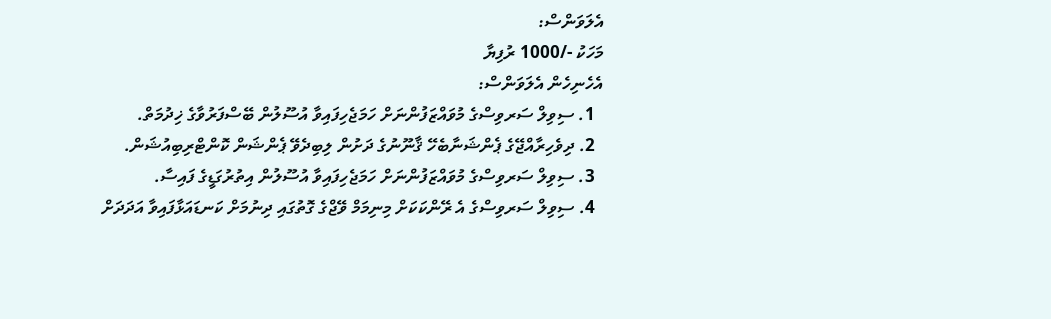އެލަވަންސް:
މަހަކު -/1000 ރުފިޔާ
އެހެނިހެން އެލަވަންސް:
  1. ސިވިލް ސަރވިސްގެ މުވައްޒަފުންނަށް ހަމަޖެހިފައިވާ އުސޫލުން ބޭސްފަރުވާގެ ޚިދުމަތް.
  2. ދިވެހިރާއްޖޭގެ ޕެންޝަނާބެހޭ ޤާނޫނުގެ ދަށުން ލިބިދެވޭ ޕެންޝަން ކޮންޓްރިބިއުޝަން.
  3. ސިވިލް ސަރވިސްގެ މުވައްޒަފުންނަށް ހަމަޖެހިފައިވާ އުސޫލުން އިތުރުގަޑީގެ ފައިސާ.
  4. ސިވިލް ސަރވިސްގެ އެ ރޭންކަކަށް މިނިމަމް ވޭޖްގެ ގޮތުގައި ދިނުމަށް ކަނޑައަޅާފައިވާ އަދަދަށް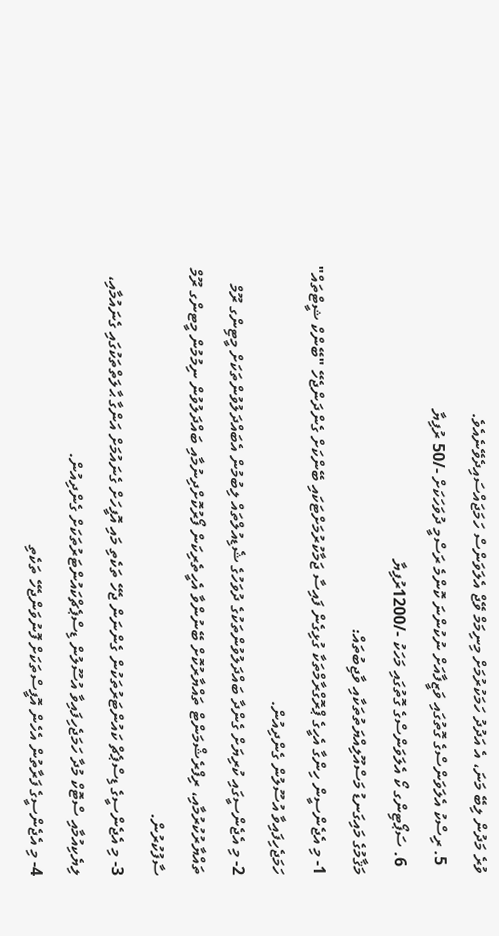ވުރެ މަދުން ލިބޭ މަނަ، އެ އަދުދު ހަމަކުރުމަށް މިނިމަމް ވޭޖް އެލަވަންސް ހަމަޖައްސައިދެވޭނެއެވެ.
  5. ރިސްކު އެލަވަންސްގެ ގޮތުގައި ވަޒީފާއަށް ނުކުންނަ ކޮންމެ ރަސްމީ ދުވަހަކަށް -/50 ރުފިޔާ
  6. ސަޕޯޓިންގ ކޯ އެލަވަންސްގެ ގޮތުގައި މަހަކު -/1200ރުފިޔާ
މަޤާމުގެ މައިގަނޑު މަސްއޫލިއްޔަތުތަކާއި ވާޖިބުތައް:
1- މި އެޖެންސީން ހިންގާ އެހީގެ ޕްރޮގްރާމްތަކާ ގުޅިގެން ފައިސާ ޖަމާކުރުމަށްޓަކައި ބޭންކަށް ގެންދަންޖެހޭ "ބޭންކް ޝީޓްތައް" ހަމަޖެހިފައިވާ އުސޫލުން ގެންދިއުން.
2- މި އެޖެންސީގައި ކުރިޔަށް ގެންދާ ބައްދަލުވުންތަކުގެ ދުވަހުގެ ޝެޑިއުލްތައް ލިބުމުން އެބައްދަލުވުންތަކަށް މީޓިންގ ރޫމް ތައްޔާރުކުރުމާއި، ރިފްރެޝްމަންޓް ތައްޔާރުކޮށް ބޭނުންވާ އެހީތެރިކަން ފޯރުކޮށްދިނުމާއި ބައްދަލުވުން ނިމުމުން މީޓންގ ރޫމް ސާފުކުރުން.
3- މި އެޖެންސީގެ ޑިސްޕެޗް ކައުންޓަރުތަކުން ގެންނަން ޖެހޭ ތަކެތި މައި އޮފީހަށް ގެނައުމަށް އަންގާ ޙާލަތްތަކުގައި ގެނައުމާއި، ލިޔެކިއުމާއި ސްޓޮކް މުދާ ހަމަޖެހިފައިވާ އުސޫލުން ޑިސްޕެޗްކައުންޓަރުތަކަށް ގެންދިއުން.
4- މި އެޖެންސީގެ ފަރާތުން އެހެން އޮފީސްތަކަށް ފޮނުވަންޖެހޭ ތަކެތި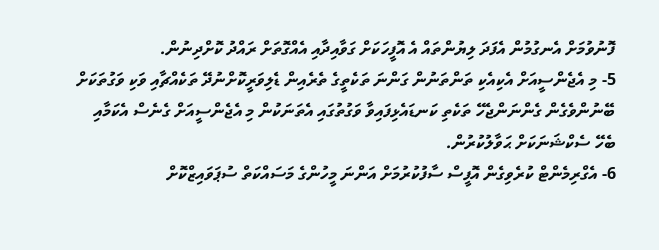ފޮނުވުމަށް އެނގުމުން އެފަދަ ލިޔުންތައް އެ އޮފީހަކަށް ގަވާއިދާއި އެއްގޮތަށް ރައްދު ކޮށްދިނުން.
5- މި އެޖެންސީއަށް އެކިއެކި ތަންތަނުން ގަންނަ ތަކެތީގެ ތެރެއިން ޑެލިވަރީކޮށްނުދޭ ތަކެއްޗާއި ވަކި ވަގުތަކަށް ބޭނުންވެގެން ގެންނަންޖެހޭ ތަކެތި ކަނޑައެޅިފައިވާ ވަގުތުގައި އެތަނަކުން މި އެޖެންސީއަށް ގެނެސް އެކަމާއި ބެހޭ ސެކްޝަނަކަށް ޙަވާލުކުރުން.
6- އެގްރިމެންޓް ކުރެވިގެން އޮފީސް ސާފުކުރުމަށް އަންނަ މީހުންގެ މަސައްކަތް ސުޕަވައިޒްކޮށް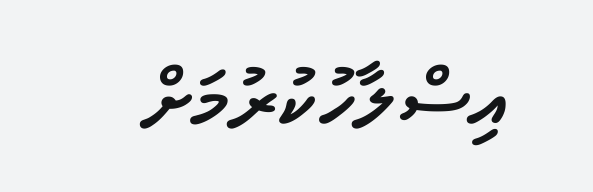އިސްލާހުކުރުމަށް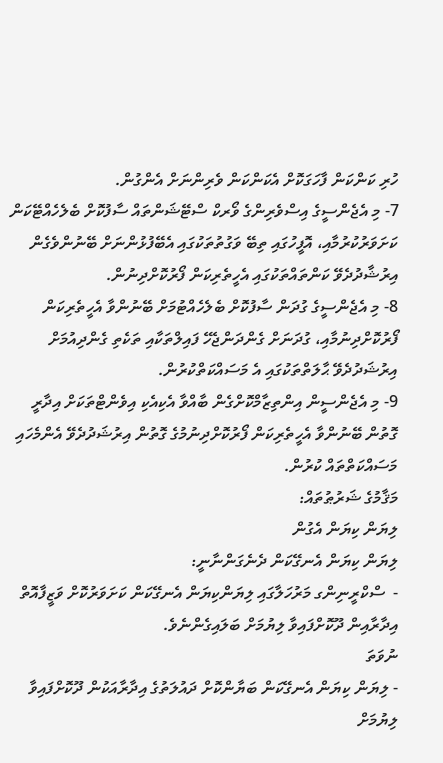ހުރި ކަންކަން ފާހަގަކޮށް އެކަންކަން ވެރިންނަށް އެންގުން.
7- މި އެޖެންސީގެ އިސްވެރިންގެ ވޯރކް ސްޓޭޝަންތައް ސާފުކޮށް ބެލެހެއްޓޭކަން ކަށަވަރުކުރުމާއި، އޮފީހުގައި ތިބޭ ވަގުތުތަކުގައި އެބޭފުޅުންނަށް ބޭނުންވެގެން އިރުޝާދުދެވޭ ކަންތައްތަކުގައި އެހީތެރިކަން ފޯރުކޮށްދިނުން.
8- މި އެޖެންސީގެ ގުދަން ސާފުކޮށް ބެލެހެއްޓުމަށް ބޭނުންވާ އެހީތެރިކަން ފޯރުކޮށްދިނުމާއި، ގުދަނަށް ގެންދަންޖެހޭ ފައިލްތަކާއި ތަކެތި ގެންދިއުމަށް އިރުޝަދުދެވޭ ޙާލަތްތަކުގައި އެ މަސައްކަތްކުރުން.
9- މި އެޖެންސީން އިންތިޒާމްކޮށްގެން ބާއްވާ އެކިއެކި އިވެންޓްތަކަށް އިދާރީ ގޮތުން ބޭނުންވާ އެހީތެރިކަން ފޯރުކޮށްދިނުމުގެ ގޮތުން އިރުޝަދުދެވޭ އެންމެހައި މަސައްކަތްތައް ކުރުން.
މަޤާމުގެ ޝަރުޠުތައް:
ލިޔަން ކިޔަން އެގުން
ލިޔަން ކިޔަން އެނގޭކަން ދެނެގަންނާނީ:
-  ސްކްރީނިންގ މަރުހަލާގައި ލިޔަންކިޔަން އެނގޭކަން ކަށަވަރުކޮށް ވަޒީފާއޮތް އިދާރާއިން ދޫކޮށްފައިވާ ލިޔުމަށް ބަލައިގެންނެވެ.
ނުވަތަ
- ލިޔަން ކިޔަން އެނގޭކަން ބަޔާންކޮށް ދައުލަތުގެ އިދާރާއަކުން ދޫކޮށްފައިވާ ލިޔުމަށް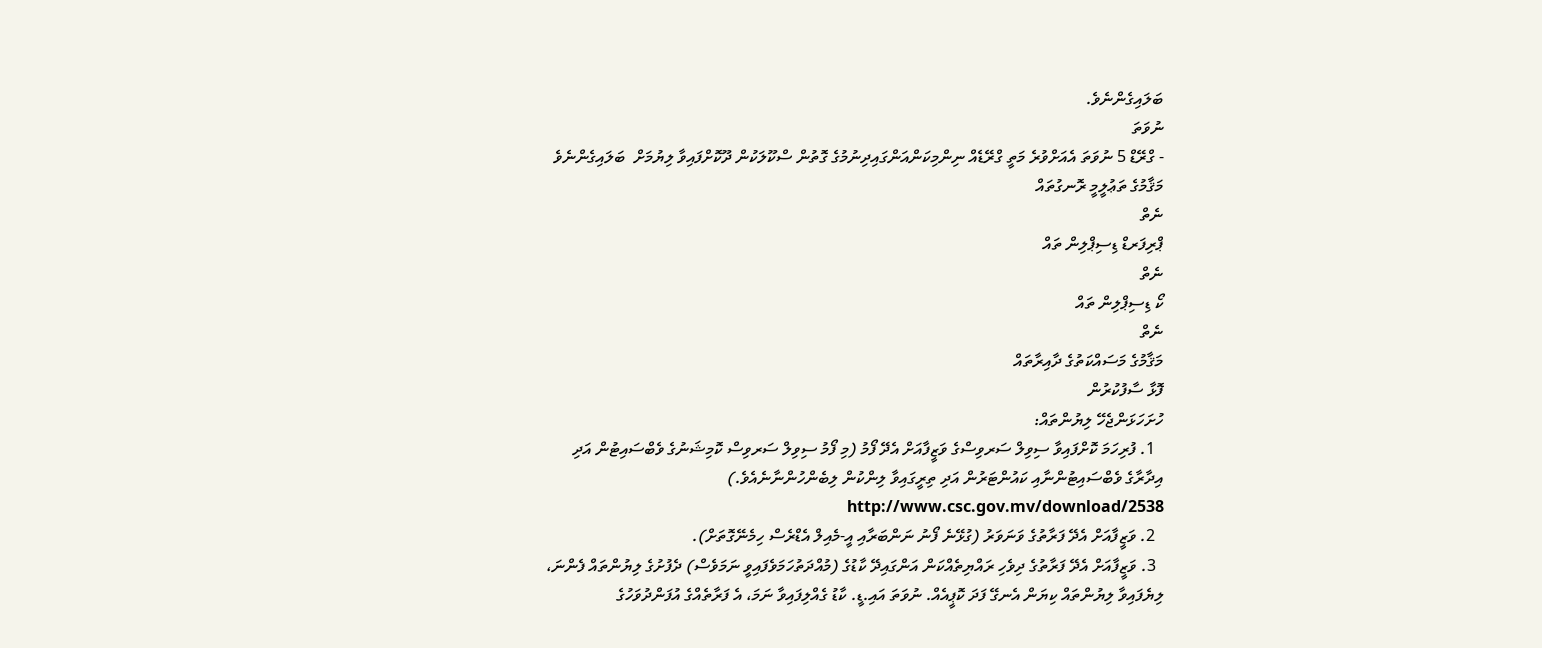ބަލައިގެންނެވެ.
ނުވަތަ
- ގްރޭޑް 5 ނުވަތަ އެއަށްވުރެ މަތީ ގްރޭޑެއް ނިންމިކަންއަންގައިދިނުމުގެ ގޮތުން ސްކޫލަކުން ދޫކޮށްފައިވާ ލިޔުމަށް  ބަލައިގެންނެވެ
މަޤާމުގެ ތަޢުލީމީ ރޮނގުތައް
ނެތް
ޕްރިފަރޑް ޑިސިޕްލިން ތައް
ނެތް
ކޯ ޑިސިޕްލިން ތައް
ނެތް
މަޤާމުގެ މަސައްކަތުގެ ދާއިރާތައް
ފޮޅާ ސާފުކުރުން
ހުށަހަޅަންޖެހޭ ލިޔުންތައް:
  1. ފުރިހަމަ ކޮށްފައިވާ ސިވިލް ސަރވިސްގެ ވަޒީފާއަށް އެދޭ ފޯމު (މި ފޯމު ސިވިލް ސަރވިސް ކޮމިޝަނުގެ ވެބްސައިޓުން އަދި އިދާރާގެ ވެބްސައިޓުންނާއި ކައުންޓަރުން އަދި ތިރީގައިވާ ލިންކުން ލިބެންހުންނާނެއެވެ.) http://www.csc.gov.mv/download/2538
  2. ވަޒީފާއަށް އެދޭ ފަރާތުގެ ވަނަވަރު (ގުޅޭނެ ފޯނު ނަންބަރާއި އީ-މެއިލް އެޑްރެސް ހިމެނޭގޮތަށް).
  3. ވަޒީފާއަށް އެދޭ ފަރާތުގެ ދިވެހި ރައްޔިތެއްކަން އަންގައިދޭ ކާޑުގެ (މުއްދަތުހަމަވެފައިވީ ނަމަވެސް) ދެފުށުގެ ލިޔުންތައް ފެންނަ، ލިޔެފައިވާ ލިޔުންތައް ކިޔަން އެނގޭ ފަދަ ކޮޕީއެއް. ނުވަތަ އައި.ޑީ. ކާޑު ގެއްލިފައިވާ ނަމަ، އެ ފަރާތެއްގެ އުފަންދުވަހުގެ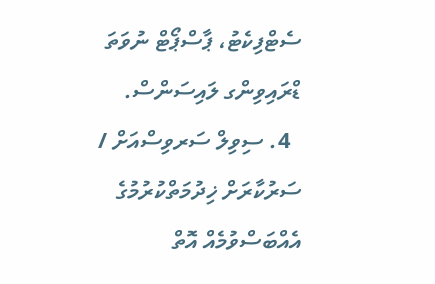ސެޓްފިކެޓު، ޕާސްޕޯޓް ނުވަތަ ޑްރައިވިންގ ލައިސަންސް.
  4. ސިވިލް ސަރވިސްއަށް / ސަރުކާރަށް ޚިދުމަތްކުރުމުގެ އެއްބަސްވުމެއް އޮތް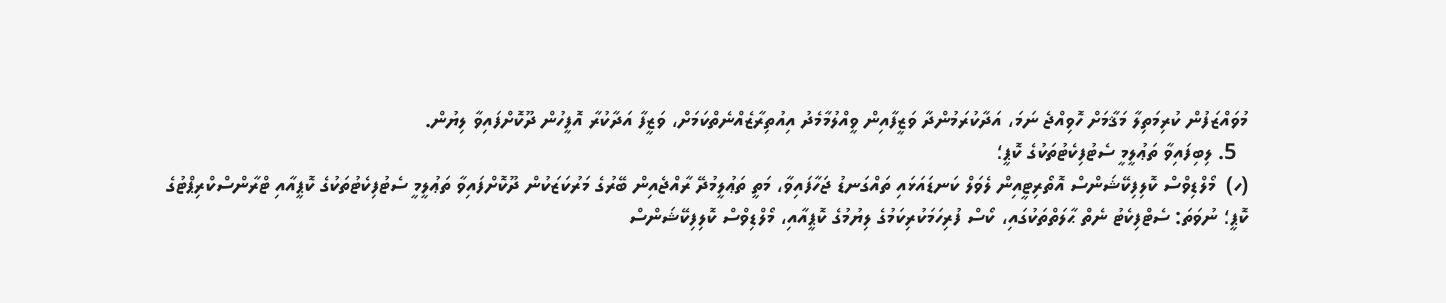މުވައްޒަފުން ކުރިމަތިލާ މަޤާމަށް ހޮވިއްޖެ ނަމަ، އަދާކުރަމުންދާ ވަޒީފާއިން ވީއްލުމާމެދު އިއުތިރާޒެއްނެތްކަމަށް، ވަޒީފާ އަދާކުރާ އޮފީހުން ދޫކޮށްފައިވާ ލިޔުން.
  5. ލިބިފައިވާ ތަޢުލީމީ ސެޓުފިކެޓުތަކުގެ ކޮޕީ؛
(ހ)  މޯލްޑިވްސް ކޮލިފިކޭޝަންސް އޮތޯރިޓީއިން ލެވަލް ކަނޑައަޅައި ތައްގަނޑު ޖަހާފައިވާ، މަތީ ތަޢުލީމުދޭ ރާއްޖެއިން ބޭރުގެ މަރުކަޒަކުން ދޫކޮށްފައިވާ ތަޢުލީމީ ސެޓުފިކެޓުތަކުގެ ކޮޕީއާއި ޓްރާންސްކްރިޕްޓުގެ ކޮޕީ؛ ނުވަތަ: ސެޓްފިކެޓު ނެތް ޙާލަތްތަކުގައި، ކޯސް ފުރިހަމަކުރިކަމުގެ ލިޔުމުގެ ކޮޕީއާއި، މޯލްޑިވްސް ކޮލިފިކޭޝަންސް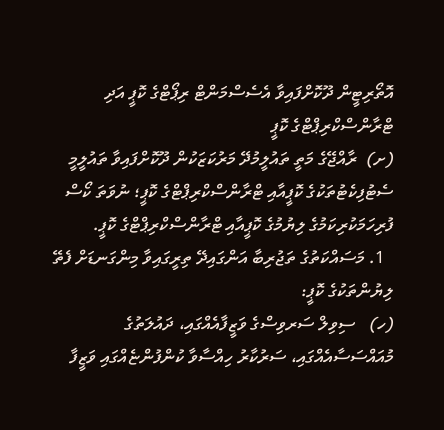އޮތޯރިޓީން ދޫކޮށްފައިވާ އެސެސްމަންޓް ރިޕޯޓްގެ ކޮޕީ އަދި ޓްރާންސްކްރިޕްޓްގެ ކޮޕީ
(ށ)  ރާއްޖޭގެ މަތީ ތައުލީމުދޭ މަރުކަޒަކުން ދޫކޮށްފައިވާ ތައުލީމީ ސެޓުފިކެޓުތަކުގެ ކޮޕީއާއި ޓްރާންސްކްރިޕްޓްގެ ކޮޕީ؛ ނުވަތަ ކޯސް ފުރިހަމަކުރިކަމުގެ ލިޔުމުގެ ކޮޕީއާއި ޓްރާންސްކްރިޕްޓްގެ ކޮޕީ.
  1. މަސައްކަތުގެ ތަޖުރިބާ އަންގައިދޭ ތިރީގައިވާ މިންގަނޑަށް ފެތޭ ލިޔުންތަކުގެ ކޮޕީ:
(ހ)   ސިވިލް ސަރވިސްގެ ވަޒީފާއެއްގައި، ދައުލަތުގެ މުއައްސަސާއެއްގައި، ސަރުކާރު ހިއްސާވާ ކުންފުންޏެއްގައި ވަޒީފާ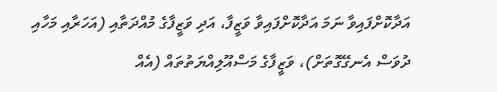އަދާކޮށްފައިވާ ނަމަ އަދާކޮށްފައިވާ ވަޒީފާ، އަދި ވަޒީފާގެ މުއްދަތާއި (އަހަރާއި މަހާއި ދުވަސް އެނގޭގޮތަށް)، ވަޒީފާގެ މަސްއޫލިއްޔަތުތައް (އެއް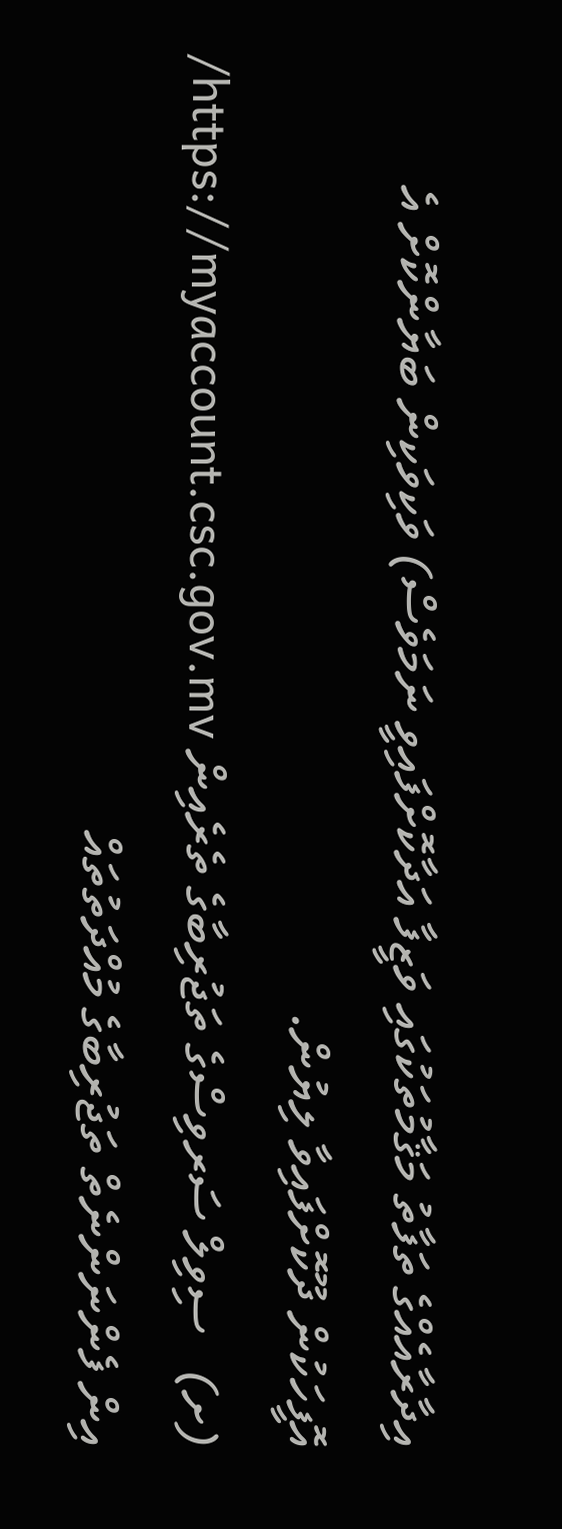އިދާރާއެއްގެ ތަފާތު މަޤާމުތަކުގައި ވަޒީފާ އަދާކޮށްފައިވީ ނަމަވެސް) ވަކިވަކިން ބަޔާންކޮށް އެ އޮފީހަކުން ދޫކޮށްފައިވާ ލިޔުން.
(ށ)   ސިވިލް ސަރވިސްގެ ތަޖުރިބާގެ ތެރެއިން https://myaccount.csc.gov.mv/ އިން ފެންނަންނެތް ތަޖުރިބާގެ މުއްދަތުތައް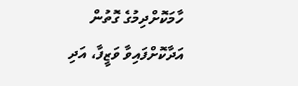ހާމަކޮށްދިމުގެ ގޮތުން އަދާކޮށްފައިވާ ވަޒީފާ، އަދި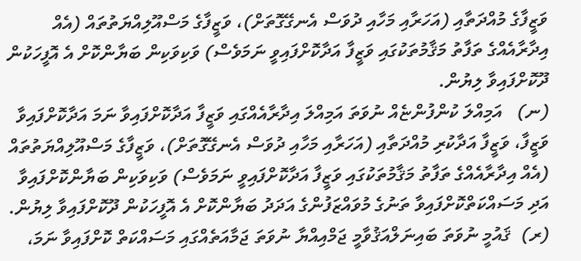ވަޒީފާގެ މުއްދަތާއި (އަހަރާއި މަހާއި ދުވަސް އެނގޭގޮތަށް)، ވަޒީފާގެ މަސްއޫލިއްޔަތުތައް (އެއް އިދާރާއެއްގެ ތަފާތު މަޤާމުތަކުގައި ވަޒީފާ އަދާކޮށްފައިވީ ނަމަވެސް) ވަކިވަކިން ބަޔާންކޮށް އެ އޮފީހަކުން ދޫކޮށްފައިވާ ލިޔުން.
(ނ)   އަމިއްލަ ކުންފުންޏެއް ނުވަތަ އަމިއްލަ އިދާރާއެއްގައި ވަޒީފާ އަދާކޮށްފައިވާ ނަމަ އަދާކޮށްފައިވާ ވަޒީފާ، ވަޒީފާ އަދާކުރި މުއްދަތާއި (އަހަރާއި މަހާއި ދުވަސް އެނގޭގޮތަށް)، ވަޒީފާގެ މަސްއޫލިއްޔަތުތައް (އެއް އިދާރާއެއްގެ ތަފާތު މަޤާމުތަކުގައި ވަޒީފާ އަދާކޮށްފައިވީ ނަމަވެސް) ވަކިވަކިން ބަޔާންކޮށްފައިވާ އަދި މަސައްކަތްކޮށްފައިވާ ތަނުގެ މުވައްޒަފުންގެ އަދަދު ބަޔާންކޮށް އެ އޮފީހަކުން ދޫކޮށްފައިވާ ލިޔުން.
(ރ)  ޤައުމީ ނުވަތަ ބައިނަލްއަޤުވާމީ ޖަމްއިއްޔާ ނުވަތަ ޖަމާއަތެއްގައި މަސައްކަތް ކޮށްފައިވާ ނަމަ،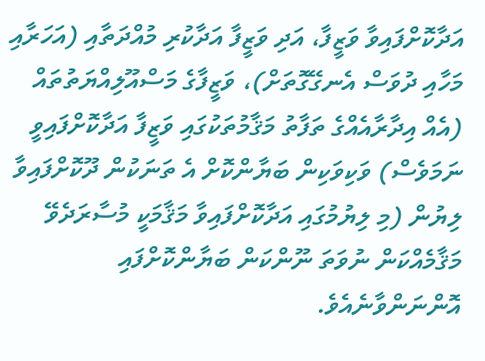އަދާކޮށްފައިވާ ވަޒީފާ، އަދި ވަޒީފާ އަދާކުރި މުއްދަތާއި (އަހަރާއި މަހާއި ދުވަސް އެނގޭގޮތަށް)، ވަޒީފާގެ މަސްއޫލިއްޔަތުތައް (އެއް އިދާރާއެއްގެ ތަފާތު މަޤާމުތަކުގައި ވަޒީފާ އަދާކޮށްފައިވީ ނަމަވެސް) ވަކިވަކިން ބަޔާންކޮށް އެ ތަނަކުން ދޫކޮށްފައިވާ ލިޔުން (މި ލިޔުމުގައި އަދާކޮށްފައިވާ މަޤާމަކީ މުސާރަދެވޭ މަޤާމެއްކަން ނުވަތަ ނޫންކަން ބަޔާންކޮށްފައި އޮންނަންވާނެއެވެ.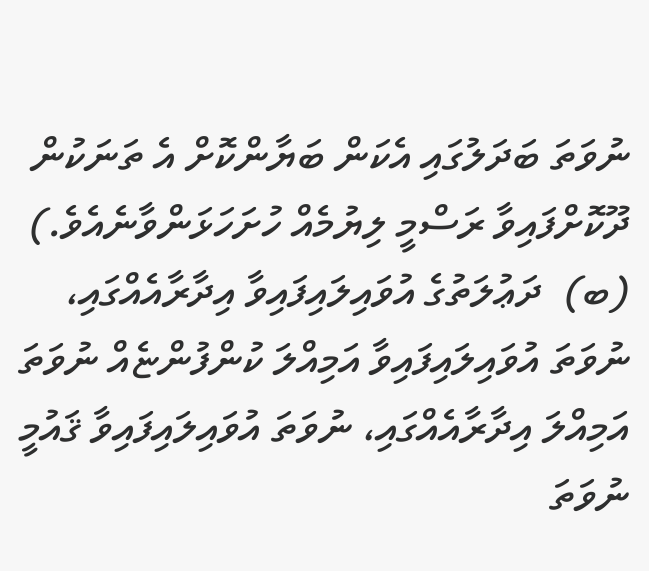ނުވަތަ ބަދަލުގައި އެކަން ބަޔާންކޮށް އެ ތަނަކުން ދޫކޮށްފައިވާ ރަސްމީ ލިޔުމެއް ހުށަހަޅަންވާނެއެވެ.)
(ބ)  ދަޢުލަތުގެ އުވައިލައިފައިވާ އިދާރާއެއްގައި، ނުވަތަ އުވައިލައިފައިވާ އަމިއްލަ ކުންފުންޏެއް ނުވަތަ އަމިއްލަ އިދާރާއެއްގައި، ނުވަތަ އުވައިލައިފައިވާ ޤައުމީ ނުވަތަ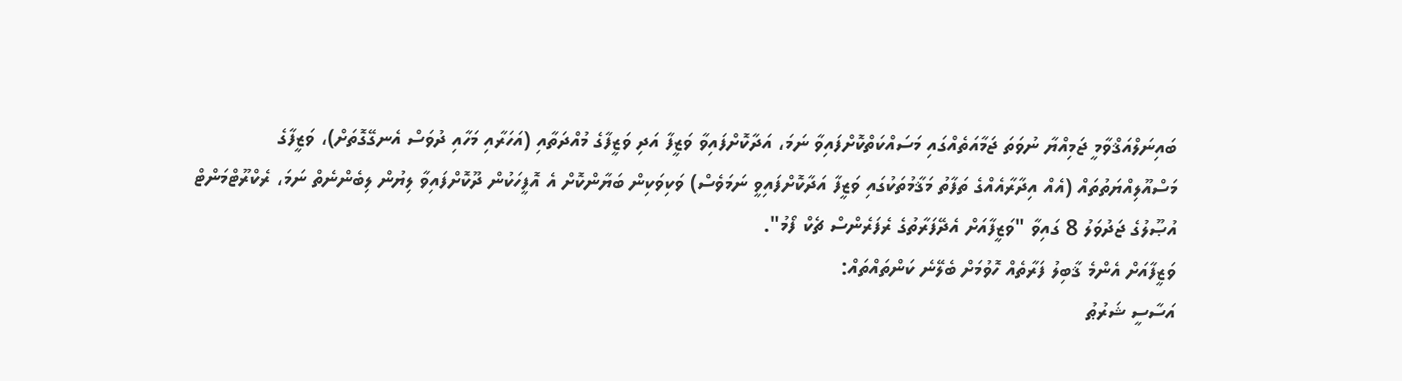ބައިނަލްއަޤްވާމީ ޖަމިއްޔާ ނުވަތަ ޖަމާއަތެއްގައި މަސައްކަތްކޮށްފައިވާ ނަމަ، އަދާކޮށްފައިވާ ވަޒީފާ އަދި ވަޒީފާގެ މުއްދަތާއި (އަހަރާއި މަހާއި ދުވަސް އެނގޭގޮތަށް)، ވަޒީފާގެ މަސްއޫލިއްޔަތުތައް (އެއް އިދާރާއެއްގެ ތަފާތު މަޤާމުތަކުގައި ވަޒީފާ އަދާކޮށްފައިވީ ނަމަވެސް) ވަކިވަކިން ބަޔާންކޮށް އެ އޮފީހަކުން ދޫކޮށްފައިވާ ލިޔުން ލިބެންނެތް ނަމަ، ރެކްރޫޓްމަންޓް އުޞޫލުގެ ޖަދުވަލު 8 ގައިވާ "ވަޒީފާއަށް އެދޭފަރާތުގެ ރެފަރެންސް ޗެކް ފޯމު".
ވަޒީފާއަށް އެންމެ ޤާބިލު ފަރާތެއް ހޮވުމަށް ބެލޭނެ ކަންތައްތައް:
އަސާސީ ޝަރުޠު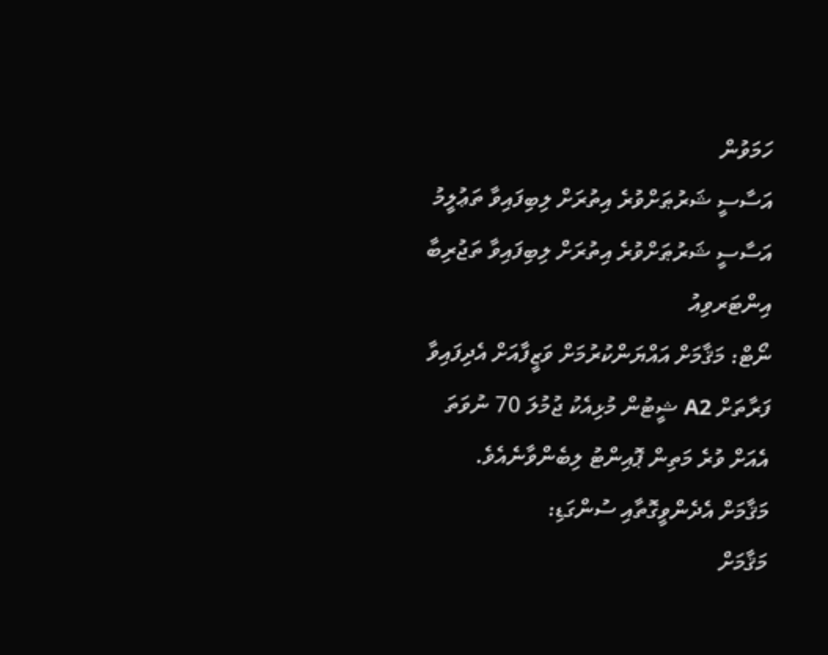ހަމަވުން
އަސާސީ ޝަރުޠަށްވުރެ އިތުރަށް ލިބިފައިވާ ތަޢުލީމު
އަސާސީ ޝަރުޠަށްވުރެ އިތުރަށް ލިބިފައިވާ ތަޖުރިބާ
އިންޓަރވިއު
ނޯޓް: މަޤާމަށް އައްޔަންކުރުމަށް ވަޒީފާއަށް އެދިފައިވާ ފަރާތަށް A2 ޝީޓުން މުޅިއެކު ޖުމުލަ 70 ނުވަތަ އެއަށް ވުރެ މަތިން ޕޮއިންޓު ލިބެންވާނެއެވެ.
މަޤާމަށް އެދެންވީގޮތާއި ސުންގަޑި:
މަޤާމަށް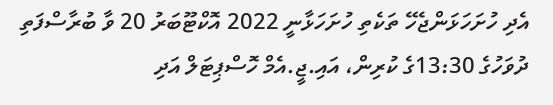އެދި ހުށަހަޅަންޖެހޭ ތަކެތި ހުށަހަޅާނީ 2022 އޮކްޓޫބަރު 20 ވާ ބުރާސްފަތި ދުވަހުގެ 13:30ގެ ކުރިން، އައި.ޖީ.އެމް ހޮސްޕިޓަލް އަދި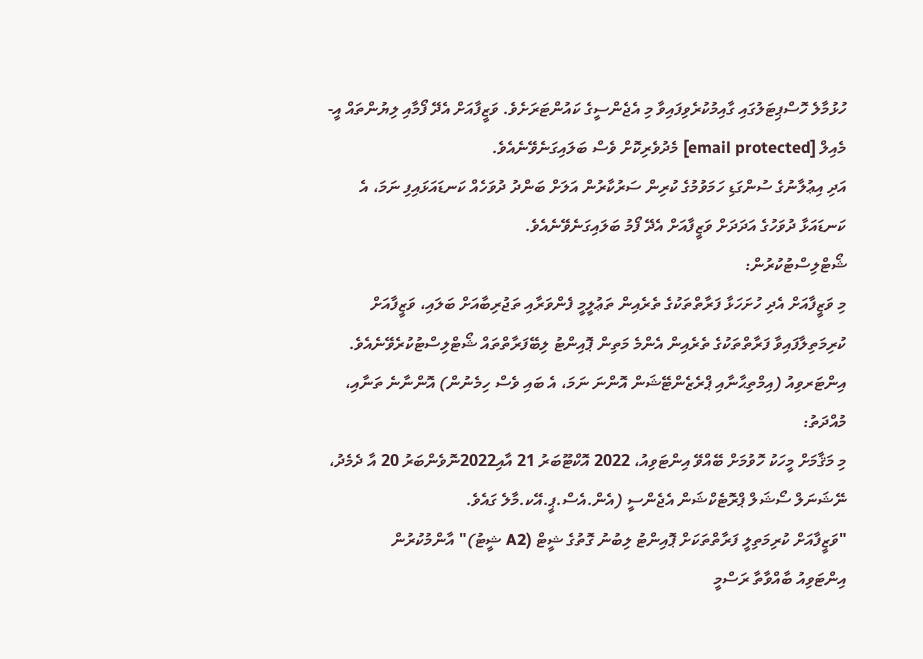ހުޅުމާލެ ހޮސްޕިޓަލުގައި ގާއިމުކުރެވިފައިވާ މި އެޖެންސީގެ ކައުންޓަރަށެވެ. ވަޒީފާއަށް އެދޭ ފޯމާއި ލިޔުންތައް އީ-މެއިލް [email protected] މެދުވެރިކޮށް ވެސް ބަލައިގަނެވޭނެއެވެ.
އަދި އިޢުލާނުގެ ސުންގަޑި ހަމަވުމުގެ ކުރިން ސަރުކާރުން އަލަށް ބަންދު ދުވަހެއް ކަނޑައަޅައިފި ނަމަ، އެ ކަނޑައަޅާ ދުވަހުގެ އަދަދަށް ވަޒީފާއަށް އެދޭ ފޯމު ބަލައިގަނެވޭނެއެވެ.
ޝޯޓްލިސްޓުކުރުން:
މި ވަޒީފާއަށް އެދި ހުށަހަޅާ ފަރާތްތަކުގެ ތެރެއިން ތަޢުލީމީ ފެންވަރާއި ތަޖުރިބާއަށް ބަލައި، ވަޒީފާއަށް ކުރިމަތިލާފައިވާ ފަރާތްތަކުގެ ތެރެއިން އެންމެ މަތިން ޕޮއިންޓު ލިބޭފަރާތްތައް ޝޯޓްލިސްޓުކުރެވޭނެއެވެ.
އިންޓަރވިއު (އިމްތިޙާނާއި ޕްރެޒެންޓޭޝަން އޮންނަ ނަމަ، އެ ބައި ވެސް ހިމެނުން) އޮންނާނެ ތަނާއި، މުއްދަތު:
މި މަޤާމަށް މީހަކު ހޮވުމަށް ބޭއްވޭ އިންޓަވިއު، 2022 އޮކްޓޫބަރު 21 އާއި2022ނޮވެންބަރު 20 އާ ދެމެދު، ނޭޝަނަލް ސޯޝަލް ޕްރޮޓެކްޝަން އެޖެންސީ (އެން.އެސް.ޕީ.އޭކ.މާލެ ގައެވެ.
"ވަޒީފާއަށް ކުރިމަތިލީ ފަރާތްތަކަށް ޕޮއިންޓު ލިބުނު ގޮތުގެ ޝީޓް (A2 ޝީޓު)" އާންމުކުރުން
އިންޓަވިއު ބާއްވާތާ ރަސްމީ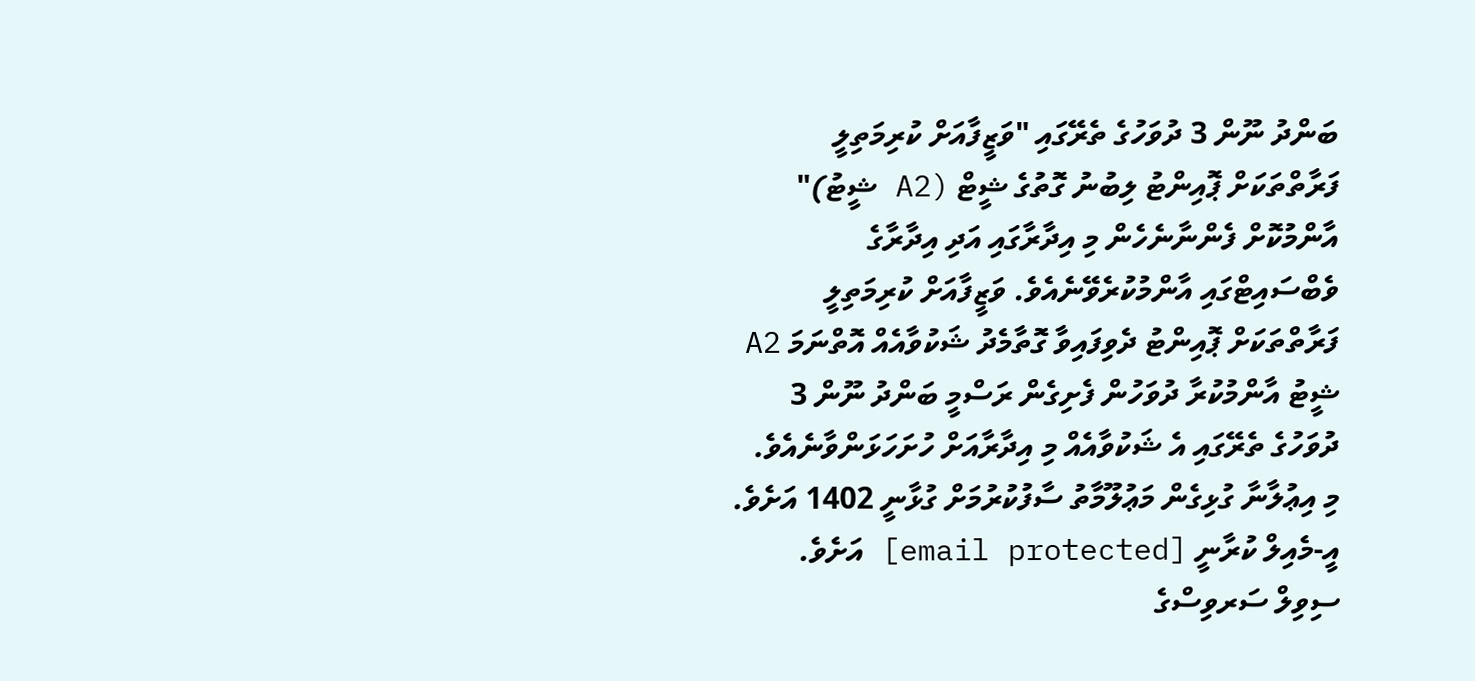ބަންދު ނޫން 3 ދުވަހުގެ ތެރޭގައި "ވަޒީފާއަށް ކުރިމަތިލީ ފަރާތްތަކަށް ޕޮއިންޓު ލިބުނު ގޮތުގެ ޝީޓް (A2 ޝީޓު)" އާންމުކޮށް ފެންނާނެހެން މި އިދާރާގައި އަދި އިދާރާގެ ވެބްސައިޓްގައި އާންމުކުރެވޭނެއެވެ. ވަޒީފާއަށް ކުރިމަތިލީ ފަރާތްތަކަށް ޕޮއިންޓު ދެވިފައިވާ ގޮތާމެދު ޝަކުވާއެއް އޮތްނަމަ A2 ޝީޓު އާންމުކުރާ ދުވަހުން ފެށިގެން ރަސްމީ ބަންދު ނޫން 3 ދުވަހުގެ ތެރޭގައި އެ ޝަކުވާއެއް މި އިދާރާއަށް ހުށަހަޅަންވާނެއެވެ.
މި އިޢުލާނާ ގުޅިގެން މަޢުލޫމާތު ސާފުކުރުމަށް ގުޅާނީ 1402 އަށެވެ. އީ-މެއިލް ކުރާނީ [email protected] އަށެވެ.
ސިވިލް ސަރވިސްގެ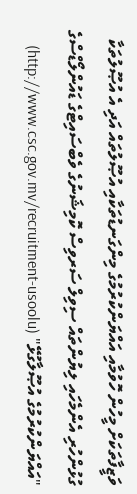ވަޒީފާތަކަށް މީހުން ހޮވުމާއި އައްޔަންކުރުމުގެ މިންގަނޑުތަކާއި އުޞޫލުތައް އަދި އެ އުޞޫލުތަކާ ގުޅުންހުރި އެންމެހައި ލިޔުންތައް ސިވިލް ސަރވިސް ކޮމިޝަނުގެ ވެބްސައިޓްގެ ޑައުންލޯޑްސްގެ "އައްޔަންކުރުމުގެ އުޞޫލާގުޅޭ" (http://www.csc.gov.mv/recruitment-usoolu)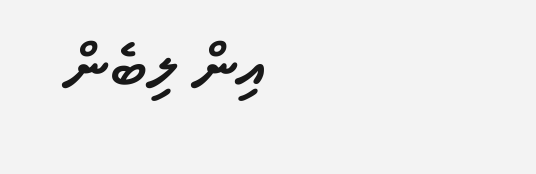އިން ލިބެން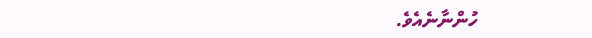ހުންނާނެއެވެ.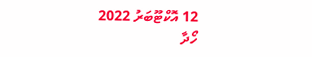12 އޮކްޓޫބަރު 2022
ހޯދާ